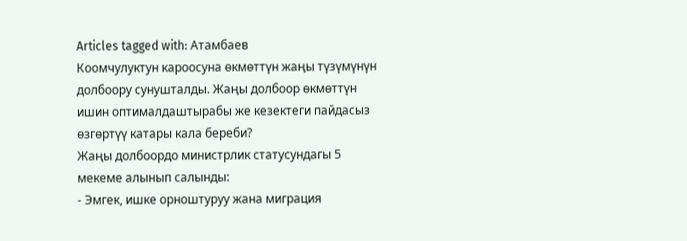Articles tagged with: Атамбаев
Коомчулуктун кароосуна өкмөттүн жаңы түзүмүнүн долбоору сунушталды. Жаңы долбоор өкмөттүн ишин оптималдаштырабы же кезектеги пайдасыз өзгөртүү катары кала береби?
Жаңы долбоордо министрлик статусундагы 5 мекеме алынып салынды:
- Эмгек, ишке орноштуруу жана миграция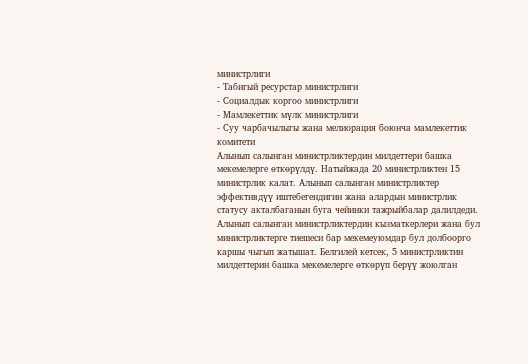министрлиги
- Табигый ресурстар министрлиги
- Социалдык коргоо министрлиги
- Мамлекеттик мүлк министрлиги
- Суу чарбачылыгы жана мелиорация боюнча мамлекеттик комитети
Алынып салынган министрликтердин милдеттери башка мекемелерге өткөрүлдү. Натыйжада 20 министрликтен 15 министрлик калат. Алынып салынган министрликтер эффективдүү иштебегендигин жана алардын министрлик статусу акталбаганын буга чейинки тажрыйбалар далилдеди.
Алынып салынган министрликтердин кызматкерлери жана бул министрликтерге тиешеси бар мекемеуюмдар бул долбоорго каршы чыгып жатышат. Белгилей кетсек, 5 министрликтин милдеттерин башка мекемелерге өткөрүп берүү жоюлган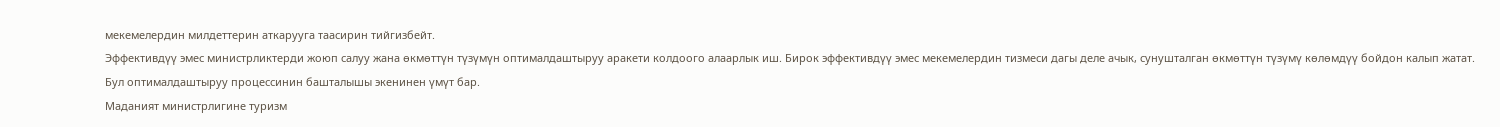мекемелердин милдеттерин аткарууга таасирин тийгизбейт.
Эффективдүү эмес министрликтерди жоюп салуу жана өкмөттүн түзүмүн оптималдаштыруу аракети колдоого алаарлык иш. Бирок эффективдүү эмес мекемелердин тизмеси дагы деле ачык, сунушталган өкмөттүн түзүмү көлөмдүү бойдон калып жатат. Бул оптималдаштыруу процессинин башталышы экенинен үмүт бар.
Маданият министрлигине туризм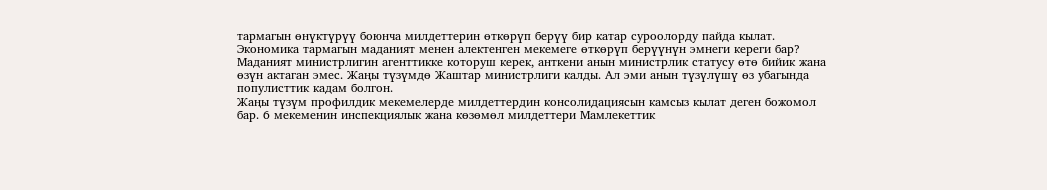тармагын өнүктүрүү боюнча милдеттерин өткөрүп берүү бир катар суроолорду пайда кылат. Экономика тармагын маданият менен алектенген мекемеге өткөрүп берүүнүн эмнеги кереги бар? Маданият министрлигин агенттикке которуш керек, анткени анын министрлик статусу өтө бийик жана өзүн актаган эмес. Жаңы түзүмдө Жаштар министрлиги калды. Ал эми анын түзүлүшү өз убагында популисттик кадам болгон.
Жаңы түзүм профилдик мекемелерде милдеттердин консолидациясын камсыз кылат деген божомол бар. 6 мекеменин инспекциялык жана көзөмөл милдеттери Мамлекеттик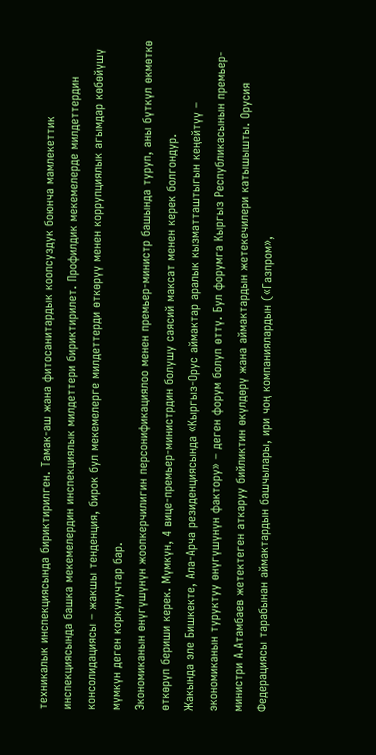техникалык инспекциясында бириктирилген. Тамак-аш жана фитосанитардык коопсуздук боюнча мамлекеттик инспекциясында башка мекемелердин инспекциялык милдеттери бириктирилет. Профилдик мекемелерде милдеттердин консолидациясы – жакшы тенденция, бирок бул мекемелерге милдеттерди өткөрүү менен коррупциялык агымдар көбөйүшү мүмкүн деген коркунучтар бар.
Экономиканын өнүгүшүнүн жоопкерчилигин персонификациялоо менен премьер-министр башында туруп, аны бүткүл өкмөткө өткөрүп бериши керек. Мүмкүн, 4 вице-премьер-министрдин болушу саясий максат менен керек болгондур.
Жакында эле Бишкекте, Ала-Арча резиденциясында «Кыргыз-Орус аймактар аралык кызматташтыгын кеңейтүү – экономиканын туруктуу өнүгүшүнүн фактору» – деген форум болуп өттү. Бул форумга Кыргыз Республикасынын премьер-министри А.Атамбаев жетектеген аткаруу бийликтин өкүлдөрү жана аймактардын жетекечилери катышышты. Орусия Федерациясы тарабынан аймактардын башчылары, ири чоң компаниялардын («Газпром»,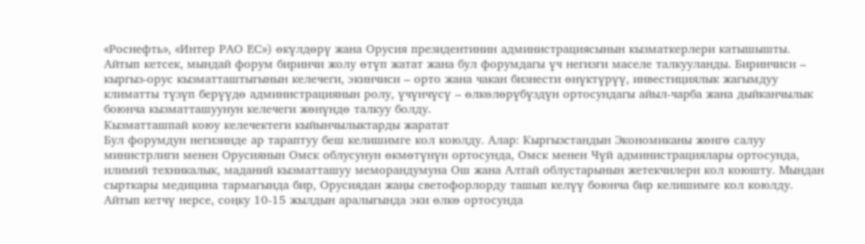«Роснефть», «Интер РАО ЕС») өкүлдөрү жана Орусия президентинин администрациясынын кызматкерлери катышышты.
Айтып кетсек, мындай форум биринчи жолу өтүп жатат жана бул форумдагы үч негизги маселе талкууланды. Биринчиси – кыргыз-орус кызматташтыгынын келечеги, экинчиси – орто жана чакан бизнести өнүктүрүү, инвестициялык жагымдуу климатты түзүп берүүдө администрациянын ролу, үчүнчүсү – өлкөлөрүбүздүн ортосундагы айыл-чарба жана дыйканчылык боюнча кызматташуунун келечеги жөнүндө талкуу болду.
Кызматташпай коюу келечектеги кыйынчылыктарды жаратат
Бул форумдун негизинде ар тараптуу беш келишимге кол коюлду. Алар: Кыргызстандын Экономиканы жөнгө салуу министрлиги менен Орусиянын Омск облусунун өкмөтүнүн ортосунда, Омск менен Чүй администрациялары ортосунда, илимий техникалык, маданий кызматташуу меморандумуна Ош жана Алтай облустарынын жетекчилери кол коюшту. Мындан сырткары медицина тармагында бир, Орусиядан жаңы светофорлорду ташып келүү боюнча бир келишимге кол коюлду.
Айтып кетчү нерсе, соңку 10-15 жылдын аралыгында эки өлкө ортосунда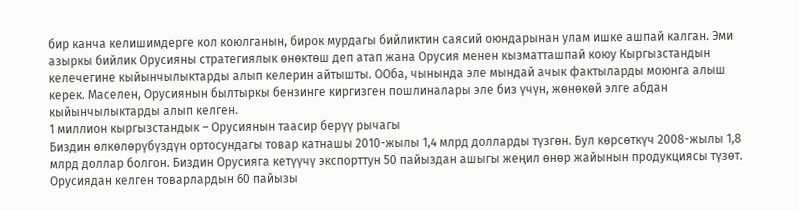бир канча келишимдерге кол коюлганын, бирок мурдагы бийликтин саясий оюндарынан улам ишке ашпай калган. Эми азыркы бийлик Орусияны стратегиялык өнөктөш деп атап жана Орусия менен кызматташпай коюу Кыргызстандын келечегине кыйынчылыктарды алып келерин айтышты. ООба, чынында эле мындай ачык фактыларды моюнга алыш керек. Маселен, Орусиянын былтыркы бензинге киргизген пошлиналары эле биз үчүн, жөнөкөй элге абдан кыйынчылыктарды алып келген.
1 миллион кыргызстандык – Орусиянын таасир берүү рычагы
Биздин өлкөлөрүбүздүн ортосундагы товар катнашы 2010-жылы 1,4 млрд долларды түзгөн. Бул көрсөткүч 2008-жылы 1,8 млрд доллар болгон. Биздин Орусияга кетүүчү экспорттун 50 пайыздан ашыгы жеңил өнөр жайынын продукциясы түзөт. Орусиядан келген товарлардын 60 пайызы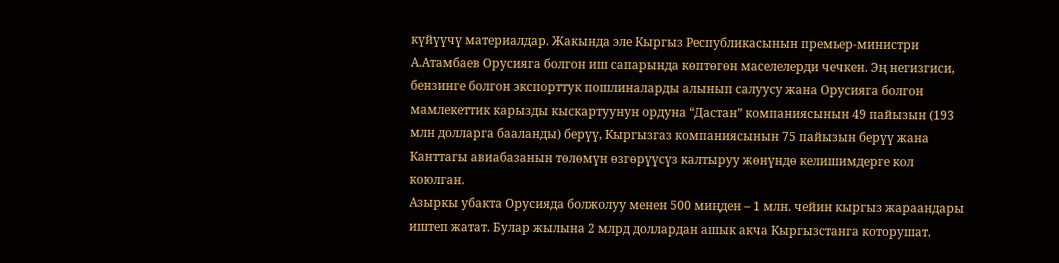күйүүчү материалдар. Жакында эле Кыргыз Республикасынын премьер-министри А.Атамбаев Орусияга болгон иш сапарында көптөгөн маселелерди чечкен. Эң негизгиси, бензинге болгон экспорттук пошлиналарды алынып салуусу жана Орусияга болгон мамлекеттик карызды кыскартуунун ордуна “Дастан” компаниясынын 49 пайызын (193 млн долларга бааланды) берүү, Кыргызгаз компаниясынын 75 пайызын берүү жана Канттагы авиабазанын төлөмүн өзгөрүүсүз калтыруу жөнүндө келишимдерге кол коюлган.
Азыркы убакта Орусияда болжолуу менен 500 миңден – 1 млн. чейин кыргыз жараандары иштеп жатат. Булар жылына 2 млрд доллардан ашык акча Кыргызстанга которушат.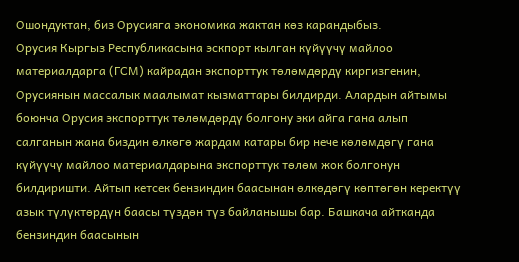Ошондуктан, биз Орусияга экономика жактан көз карандыбыз.
Орусия Кыргыз Республикасына эскпорт кылган күйүүчү майлоо материалдарга (ГСМ) кайрадан экспорттук төлөмдөрдү киргизгенин, Орусиянын массалык маалымат кызматтары билдирди. Алардын айтымы боюнча Орусия экспорттук төлөмдөрдү болгону эки айга гана алып салганын жана биздин өлкөгө жардам катары бир нече көлөмдөгү гана күйүүчү майлоо материалдарына экспорттук төлөм жок болгонун билдиришти. Айтып кетсек бензиндин баасынан өлкөдөгү көптөгөн керектүү азык түлүктөрдүн баасы түздөн түз байланышы бар. Башкача айтканда бензиндин баасынын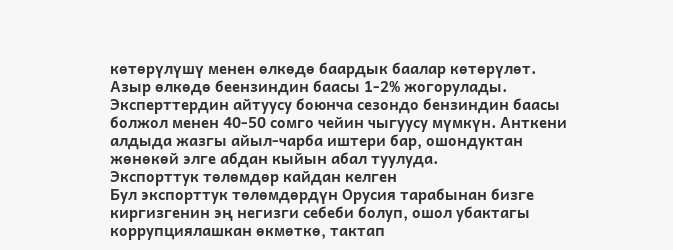көтөрүлүшү менен өлкөдө баардык баалар көтөрүлөт. Азыр өлкөдө беензиндин баасы 1-2% жогорулады. Эксперттердин айтуусу боюнча сезондо бензиндин баасы болжол менен 40-50 сомго чейин чыгуусу мүмкүн. Анткени алдыда жазгы айыл-чарба иштери бар, ошондуктан жөнөкөй элге абдан кыйын абал туулуда.
Экспорттук төлөмдөр кайдан келген
Бул экспорттук төлөмдөрдүн Орусия тарабынан бизге киргизгенин эң негизги себеби болуп, ошол убактагы коррупциялашкан өкмөткө, тактап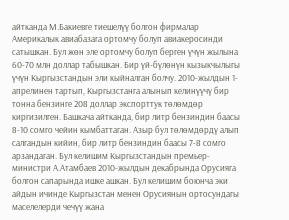айтканда М.Бакиевге тиешелүү болгон фирмалар Америкалык авиабазага ортомчу болуп авиакеросинди сатышкан. Бул жөн эле ортомчу болуп берген үчүн жылына 60-70 млн доллар табышкан. Бир үй-бүлөнүн кызыкчылыгы үчүн Кыргызстандын эли кыйналган болчу. 2010-жылдын 1-апрелинен тартып, Кыргызстанга алынып келинүүчү бир тонна бензинге 208 доллар экспорттук төлөмдөр киргизилген. Башкача айтканда, бир литр бензиндин баасы 8-10 сомго чейин кымбаттаган. Азыр бул төлөмдөрдү алып салгандын кийин, бир литр бензиндин баасы 7-8 сомго арзандаган. Бул келишим Кыргызстандын премьер-министри А.Атамбаев 2010-жылдын декабрында Орусияга болгон сапарында ишке ашкан. Бул келишим боюнча эки айдын ичинде Кыргызстан менен Орусиянын ортосундагы маселелерди чечүү жана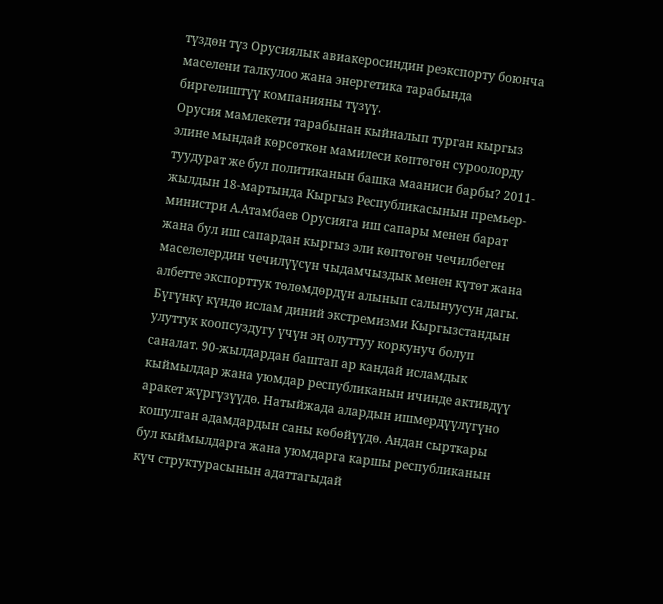түздөн түз Орусиялык авиакеросиндин реэкспорту боюнча маселени талкулоо жана энергетика тарабында биргелиштүү компанияны түзүү.
Орусия мамлекети тарабынан кыйналып турган кыргыз элине мындай көрсөткөн мамилеси көптөгөн суроолорду туудурат же бул политиканын башка мааниси барбы? 2011-жылдын 18-мартында Кыргыз Республикасынын премьер-министри А.Атамбаев Орусияга иш сапары менен барат жана бул иш сапардан кыргыз эли көптөгөн чечилбеген маселелердин чечилүүсүн чыдамчыздык менен күтөт жана албетте экспорттук төлөмдөрдүн алынып салынуусун дагы.
Бүгүнкү күндө ислам диний экстремизми Кыргызстандын улуттук коопсуздугу үчүн эң олуттуу коркунуч болуп саналат. 90-жылдардан баштап ар кандай исламдык кыймылдар жана уюмдар республиканын ичинде активдүү аракет жүргүзүүдө. Натыйжада алардын ишмердүүлүгүно кошулган адамдардын саны көбөйүүдө. Андан сырткары бул кыймылдарга жана уюмдарга каршы республиканын күч структурасынын адаттагыдай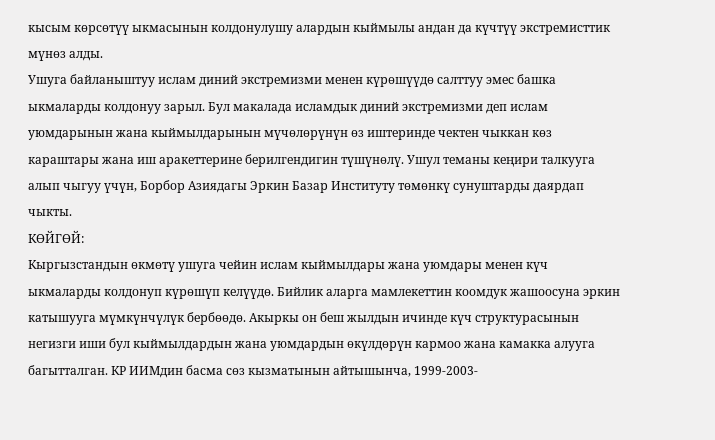кысым көрсөтүү ыкмасынын колдонулушу алардын кыймылы андан да күчтүү экстремисттик мүнөз алды.
Ушуга байланыштуу ислам диний экстремизми менен күрөшүүдө салттуу эмес башка ыкмаларды колдонуу зарыл. Бул макалада исламдык диний экстремизми деп ислам уюмдарынын жана кыймылдарынын мүчөлөрүнүн өз иштеринде чектен чыккан көз караштары жана иш аракеттерине берилгендигин түшүнөлү. Ушул теманы кеңири талкууга алып чыгуу үчүн, Борбор Азиядагы Эркин Базар Институту төмөнкү сунуштарды даярдап чыкты.
КӨЙГӨЙ:
Кыргызстандын өкмөтү ушуга чейин ислам кыймылдары жана уюмдары менен күч ыкмаларды колдонуп күрөшүп келүүдө. Бийлик аларга мамлекеттин коомдук жашоосуна эркин катышууга мүмкүнчүлүк бербөөдө. Акыркы он беш жылдын ичинде күч структурасынын негизги иши бул кыймылдардын жана уюмдардын өкүлдөрүн кармоо жана камакка алууга багытталган. КР ИИМдин басма сөз кызматынын айтышынча, 1999-2003-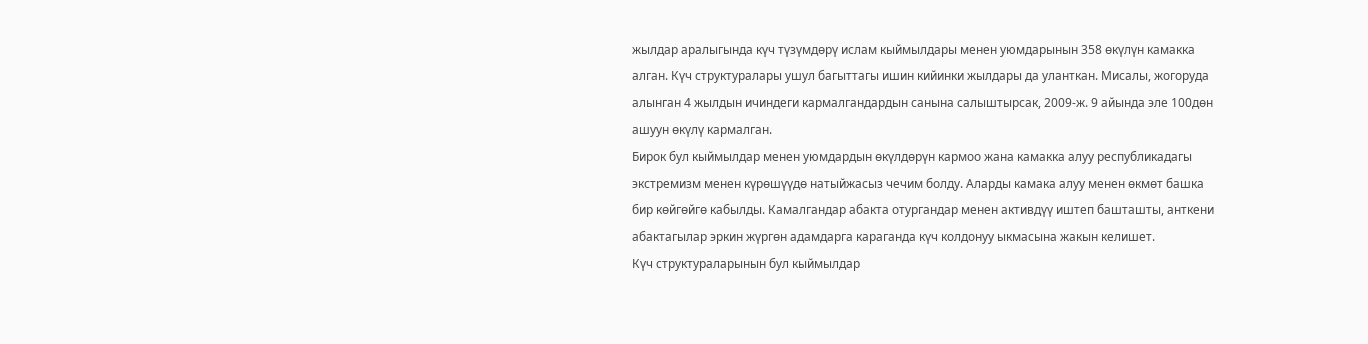жылдар аралыгында күч түзүмдөрү ислам кыймылдары менен уюмдарынын 358 өкүлүн камакка алган. Күч структуралары ушул багыттагы ишин кийинки жылдары да уланткан. Мисалы, жогоруда алынган 4 жылдын ичиндеги кармалгандардын санына салыштырсак, 2009-ж. 9 айында эле 100дөн ашуун өкүлү кармалган.
Бирок бул кыймылдар менен уюмдардын өкүлдөрүн кармоо жана камакка алуу республикадагы экстремизм менен күрөшүүдө натыйжасыз чечим болду. Аларды камака алуу менен өкмөт башка бир көйгөйгө кабылды. Камалгандар абакта отургандар менен активдүү иштеп башташты, анткени абактагылар эркин жүргөн адамдарга караганда күч колдонуу ыкмасына жакын келишет.
Күч структураларынын бул кыймылдар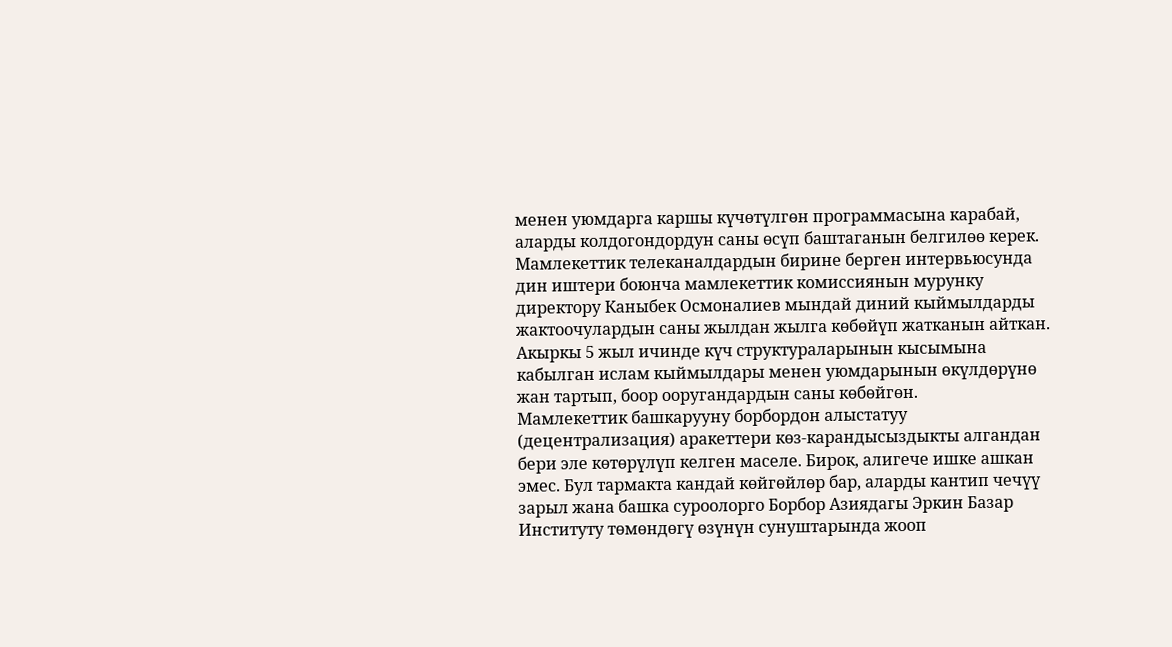менен уюмдарга каршы күчөтүлгөн программасына карабай, аларды колдогондордун саны өсүп баштаганын белгилөө керек. Мамлекеттик телеканалдардын бирине берген интервьюсунда дин иштери боюнча мамлекеттик комиссиянын мурунку директору Каныбек Осмоналиев мындай диний кыймылдарды жактоочулардын саны жылдан жылга көбөйүп жатканын айткан. Акыркы 5 жыл ичинде күч структураларынын кысымына кабылган ислам кыймылдары менен уюмдарынын өкүлдөрүнө жан тартып, боор ооругандардын саны көбөйгөн.
Мамлекеттик башкарууну борбордон алыстатуу (децентрализация) аракеттери көз-карандысыздыкты алгандан бери эле көтөрүлүп келген маселе. Бирок, алигече ишке ашкан эмес. Бул тармакта кандай көйгөйлөр бар, аларды кантип чечүү зарыл жана башка суроолорго Борбор Азиядагы Эркин Базар Институту төмөндөгү өзүнүн сунуштарында жооп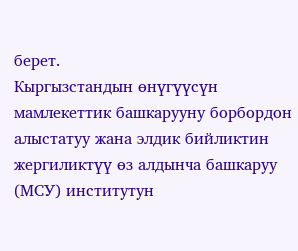берет.
Кыргызстандын өнүгүүсүн мамлекеттик башкарууну борбордон алыстатуу жана элдик бийликтин жергиликтүү өз алдынча башкаруу (МСУ) институтун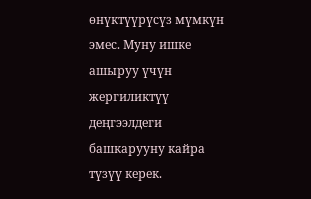өнүктүүрүсүз мүмкүн эмес. Муну ишке ашыруу үчүн жергиликтүү деңгээлдеги башкарууну кайра түзүү керек.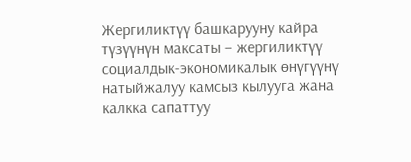Жергиликтүү башкарууну кайра түзүүнүн максаты – жергиликтүү социалдык-экономикалык өнүгүүнү натыйжалуу камсыз кылууга жана калкка сапаттуу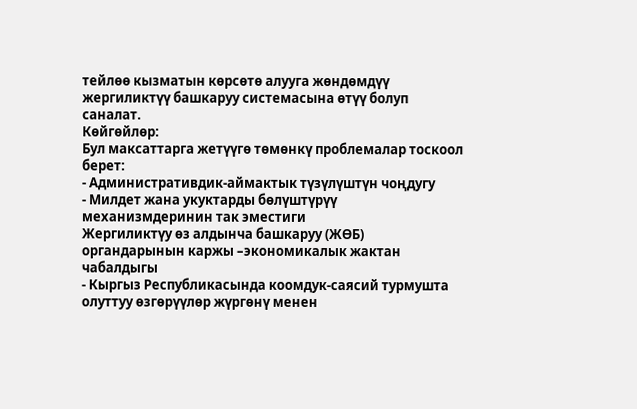тейлөө кызматын көрсөтө алууга жөндөмдүү жергиликтүү башкаруу системасына өтүү болуп саналат.
Көйгөйлөр:
Бул максаттарга жетүүгө төмөнкү проблемалар тоскоол берет:
- Административдик-аймактык түзүлүштүн чоңдугу
- Милдет жана укуктарды бөлүштүрүү механизмдеринин так эместиги
Жергиликтүу өз алдынча башкаруу (ЖӨБ) органдарынын каржы –экономикалык жактан чабалдыгы
- Кыргыз Республикасында коомдук-саясий турмушта олуттуу өзгөрүүлөр жүргөнү менен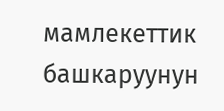мамлекеттик башкаруунун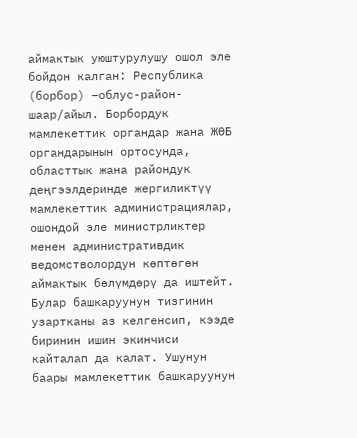аймактык уюштурулушу ошол эле бойдон калган: Республика (борбор) –облус-район-шаар/айыл. Борбордук мамлекеттик органдар жана ЖӨБ органдарынын ортосунда, областтык жана райондук деңгээлдеринде жергиликтүү мамлекеттик администрациялар, ошондой эле министрликтер менен административдик ведомстволордун көптөгөн аймактык бөлүмдөрү да иштейт. Булар башкаруунун тизгинин узартканы аз келгенсип, кээде биринин ишин экинчиси кайталап да калат. Ушунун баары мамлекеттик башкаруунун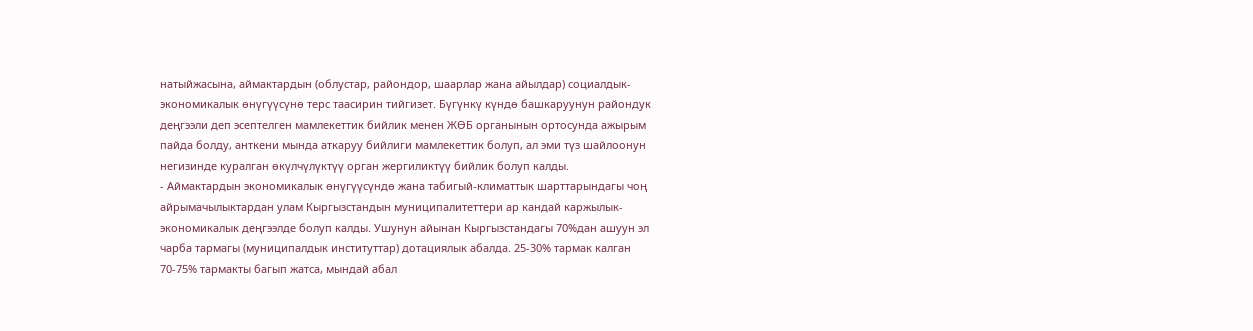натыйжасына, аймактардын (облустар, райондор, шаарлар жана айылдар) социалдык-экономикалык өнүгүүсүнө терс таасирин тийгизет. Бүгүнкү күндө башкаруунун райондук деңгээли деп эсептелген мамлекеттик бийлик менен ЖӨБ органынын ортосунда ажырым пайда болду, анткени мында аткаруу бийлиги мамлекеттик болуп, ал эми түз шайлоонун негизинде куралган өкүлчүлүктүү орган жергиликтүү бийлик болуп калды.
- Аймактардын экономикалык өнүгүүсүндө жана табигый-климаттык шарттарындагы чоң айрымачылыктардан улам Кыргызстандын муниципалитеттери ар кандай каржылык-экономикалык деңгээлде болуп калды. Ушунун айынан Кыргызстандагы 70%дан ашуун эл чарба тармагы (муниципалдык институттар) дотациялык абалда. 25-30% тармак калган 70-75% тармакты багып жатса, мындай абал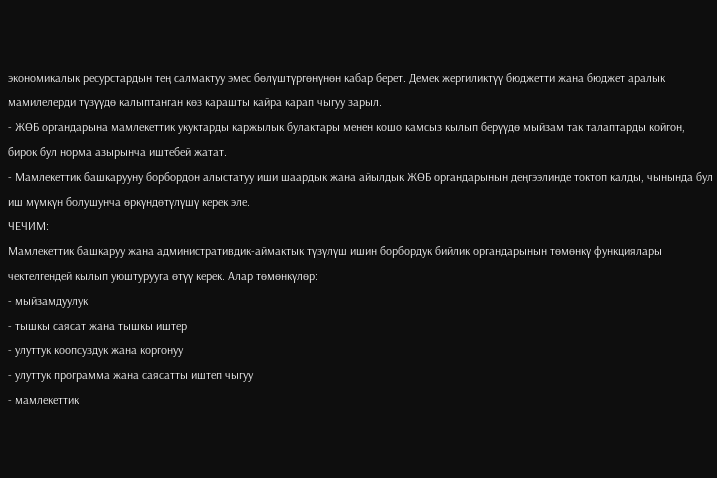экономикалык ресурстардын тең салмактуу эмес бөлүштүргөнүнөн кабар берет. Демек жергиликтүү бюджетти жана бюджет аралык мамилелерди түзүүдө калыптанган көз карашты кайра карап чыгуу зарыл.
- ЖӨБ органдарына мамлекеттик укуктарды каржылык булактары менен кошо камсыз кылып берүүдө мыйзам так талаптарды койгон, бирок бул норма азырынча иштебей жатат.
- Мамлекеттик башкарууну борбордон алыстатуу иши шаардык жана айылдык ЖӨБ органдарынын деңгээлинде токтоп калды, чынында бул иш мүмкүн болушунча өркүндөтүлүшү керек эле.
ЧЕЧИМ:
Мамлекеттик башкаруу жана административдик-аймактык түзүлүш ишин борбордук бийлик органдарынын төмөнкү функциялары чектелгендей кылып уюштурууга өтүү керек. Алар төмөнкүлөр:
- мыйзамдуулук
- тышкы саясат жана тышкы иштер
- улуттук коопсуздук жана коргонуу
- улуттук программа жана саясатты иштеп чыгуу
- мамлекеттик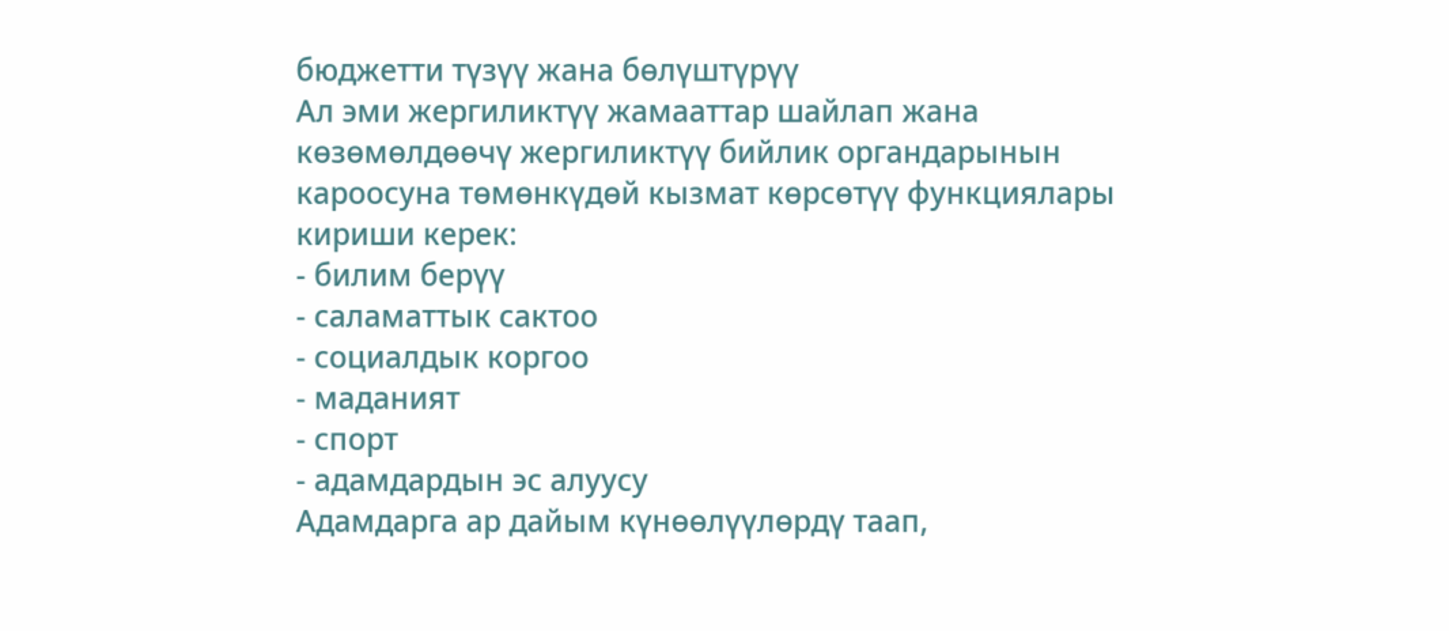бюджетти түзүү жана бөлүштүрүү
Ал эми жергиликтүү жамааттар шайлап жана көзөмөлдөөчү жергиликтүү бийлик органдарынын кароосуна төмөнкүдөй кызмат көрсөтүү функциялары кириши керек:
- билим берүү
- саламаттык сактоо
- социалдык коргоо
- маданият
- спорт
- адамдардын эс алуусу
Адамдарга ар дайым күнөөлүүлөрдү таап,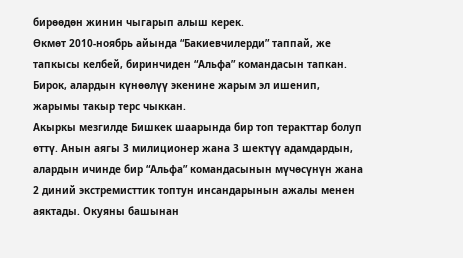бирөөдөн жинин чыгарып алыш керек.
Өкмөт 2010-ноябрь айында “Бакиевчилерди” таппай, же тапкысы келбей, биринчиден “Альфа” командасын тапкан. Бирок, алардын күнөөлүү экенине жарым эл ишенип, жарымы такыр терс чыккан.
Акыркы мезгилде Бишкек шаарында бир топ теракттар болуп өттү. Анын аягы 3 милиционер жана 3 шектүү адамдардын, алардын ичинде бир “Альфа” командасынын мүчөсүнүн жана 2 диний экстремисттик топтун инсандарынын ажалы менен аяктады. Окуяны башынан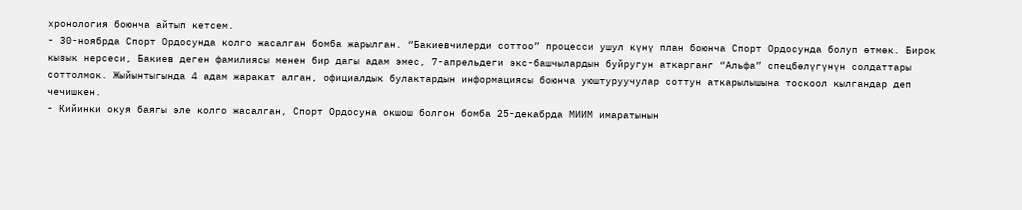хронология боюнча айтып кетсем.
- 30-ноябрда Спорт Ордосунда колго жасалган бомба жарылган. “Бакиевчилерди соттоо” процесси ушул күнү план боюнча Спорт Ордосунда болуп өтмөк. Бирок кызык нерсеси, Бакиев деген фамилиясы менен бир дагы адам эмес, 7-апрельдеги экс-башчылардын буйругун аткарганг “Альфа” спецбөлүгүнүн солдаттары соттолмок. Жыйынтыгында 4 адам жаракат алган, официалдык булактардын информациясы боюнча уюштуруучулар соттун аткарылышына тоскоол кылгандар деп чечишкен.
- Кийинки окуя баягы эле колго жасалган, Спорт Ордосуна окшош болгон бомба 25-декабрда МИИМ имаратынын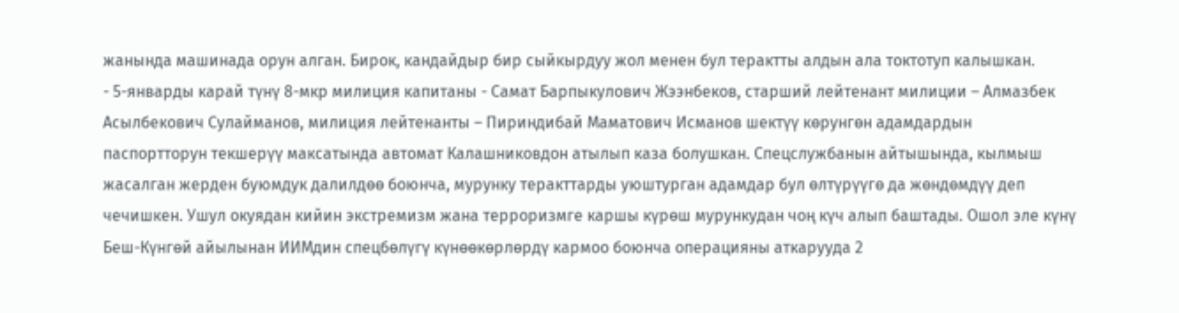жанында машинада орун алган. Бирок, кандайдыр бир сыйкырдуу жол менен бул терактты алдын ала токтотуп калышкан.
- 5-январды карай түнү 8-мкр милиция капитаны - Самат Барпыкулович Жээнбеков, старший лейтенант милиции – Алмазбек Асылбекович Сулайманов, милиция лейтенанты – Пириндибай Маматович Исманов шектүү көрунгөн адамдардын паспортторун текшерүү максатында автомат Калашниковдон атылып каза болушкан. Спецслужбанын айтышында, кылмыш жасалган жерден буюмдук далилдөө боюнча, мурунку теракттарды уюштурган адамдар бул өлтүрүүгө да жөндөмдүү деп чечишкен. Ушул окуядан кийин экстремизм жана терроризмге каршы күрөш мурункудан чоң күч алып баштады. Ошол эле күнү Беш-Күнгөй айылынан ИИМдин спецбөлүгү күнөөкөрлөрдү кармоо боюнча операцияны аткарууда 2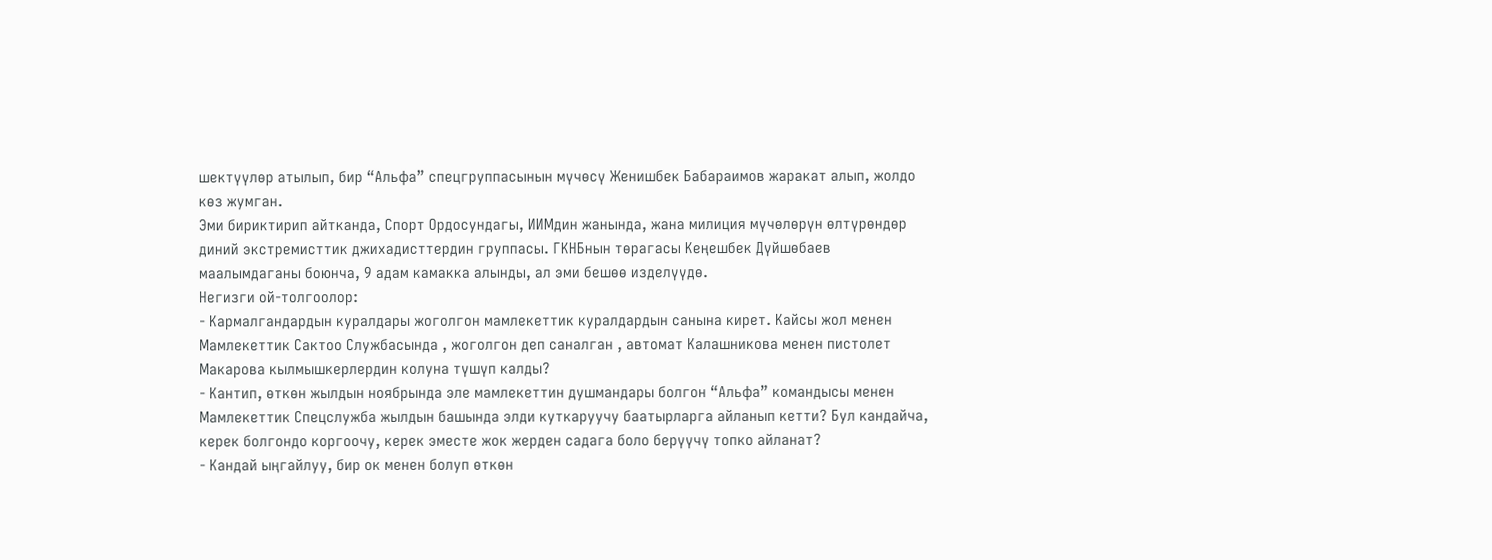шектүүлөр атылып, бир “Альфа” спецгруппасынын мүчөсү Женишбек Бабараимов жаракат алып, жолдо көз жумган.
Эми бириктирип айтканда, Спорт Ордосундагы, ИИМдин жанында, жана милиция мүчөлөрүн өлтүрөндөр диний экстремисттик джихадисттердин группасы. ГКНБнын төрагасы Кеңешбек Дүйшөбаев маалымдаганы боюнча, 9 адам камакка алынды, ал эми бешөө изделүүдө.
Негизги ой-толгоолор:
- Кармалгандардын куралдары жоголгон мамлекеттик куралдардын санына кирет. Кайсы жол менен Мамлекеттик Сактоо Службасында , жоголгон деп саналган , автомат Калашникова менен пистолет Макарова кылмышкерлердин колуна түшүп калды?
- Кантип, өткөн жылдын ноябрында эле мамлекеттин душмандары болгон “Альфа” командысы менен Мамлекеттик Спецслужба жылдын башында элди куткаруучу баатырларга айланып кетти? Бул кандайча, керек болгондо коргоочу, керек эместе жок жерден садага боло берүүчү топко айланат?
- Кандай ыңгайлуу, бир ок менен болуп өткөн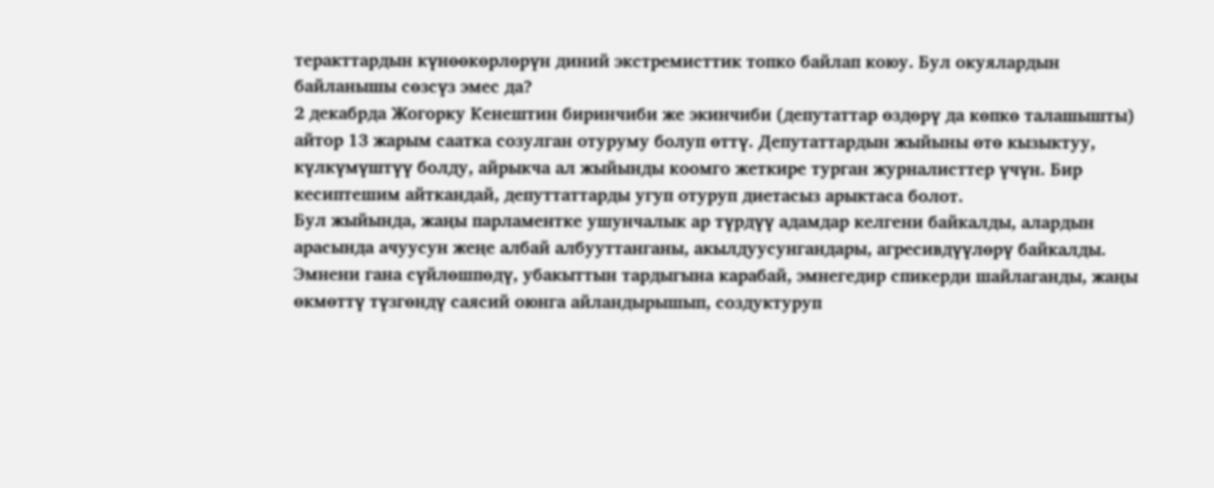теракттардын күнөөкөрлөрүн диний экстремисттик топко байлап коюу. Бул окуялардын байланышы сөзсүз эмес да?
2 декабрда Жогорку Кенештин биринчиби же экинчиби (депутаттар ѳздѳрү да көпкө талашышты) айтор 13 жарым саатка созулган отуруму болуп өттү. Депутаттардын жыйыны өтө кызыктуу, күлкүмүштүү болду, айрыкча ал жыйынды коомго жеткире турган журналисттер үчүн. Бир кесиптешим айткандай, депуттаттарды угуп отуруп диетасыз арыктаса болот.
Бул жыйында, жаңы парламентке ушунчалык ар түрдүү адамдар келгени байкалды, алардын арасында ачуусун жеңе албай албууттанганы, акылдуусунгандары, агресивдүүлөрү байкалды. Эмнени гана сүйлөшпөдү, убакыттын тардыгына карабай, эмнегедир спикерди шайлаганды, жаңы өкмөттү түзгөндү саясий оюнга айландырышып, создуктуруп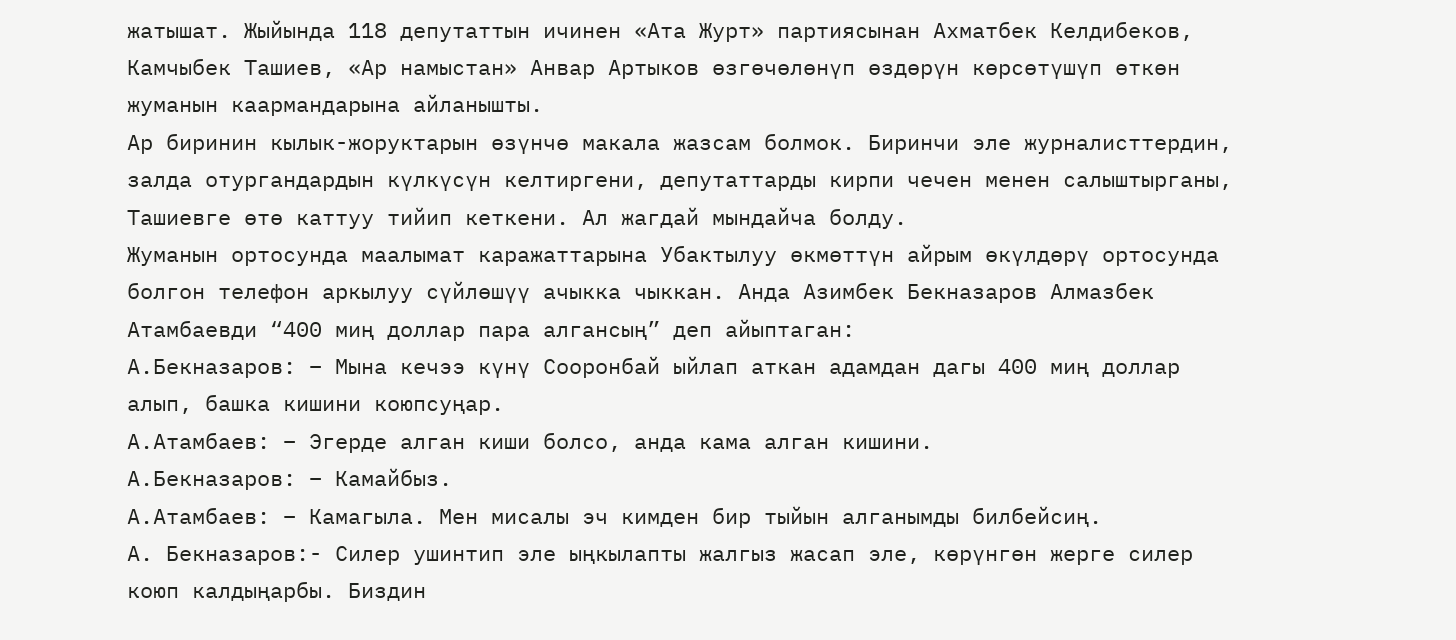жатышат. Жыйында 118 депутаттын ичинен «Ата Журт» партиясынан Ахматбек Келдибеков, Камчыбек Ташиев, «Ар намыстан» Анвар Артыков өзгөчөлөнүп өздөрүн көрсөтүшүп өткөн жуманын каармандарына айланышты.
Ар биринин кылык-жоруктарын өзүнчө макала жазсам болмок. Биринчи эле журналисттердин, залда отургандардын күлкүсүн келтиргени, депутаттарды кирпи чечен менен салыштырганы, Ташиевге өтө каттуу тийип кеткени. Ал жагдай мындайча болду.
Жуманын ортосунда маалымат каражаттарына Убактылуу өкмөттүн айрым өкүлдөрү ортосунда болгон телефон аркылуу сүйлөшүү ачыкка чыккан. Анда Азимбек Бекназаров Алмазбек Атамбаевди “400 миң доллар пара алгансың” деп айыптаган:
А.Бекназаров: – Мына кечээ күнү Сооронбай ыйлап аткан адамдан дагы 400 миң доллар алып, башка кишини коюпсуңар.
А.Атамбаев: – Эгерде алган киши болсо, анда кама алган кишини.
А.Бекназаров: – Камайбыз.
А.Атамбаев: – Камагыла. Мен мисалы эч кимден бир тыйын алганымды билбейсиң.
А. Бекназаров:- Силер ушинтип эле ыңкылапты жалгыз жасап эле, көрүнгөн жерге силер коюп калдыңарбы. Биздин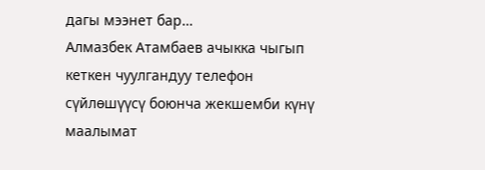дагы мээнет бар…
Алмазбек Атамбаев ачыкка чыгып кеткен чуулгандуу телефон сүйлөшүүсү боюнча жекшемби күнү маалымат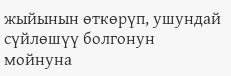жыйынын өткөрүп, ушундай сүйлөшүү болгонун мойнуна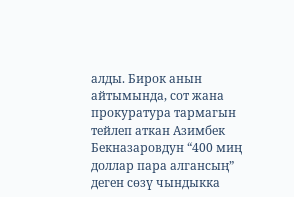алды. Бирок анын айтымында, сот жана прокуратура тармагын тейлеп аткан Азимбек Бекназаровдун “400 миң доллар пара алгансың” деген сөзү чындыкка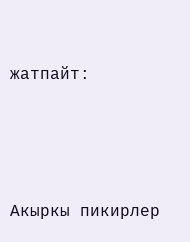жатпайт:




Акыркы пикирлер